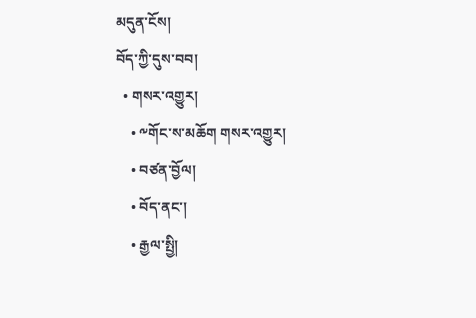མདུན་ངོས།
བོད་ཀྱི་དུས་བབ།
  • གསར་འགྱུར།
    • ༸གོང་ས་མཆོག གསར་འགྱུར།
    • བཙན་བྱོལ།
    • བོད་ནང་།
    • རྒྱལ་སྤྱི།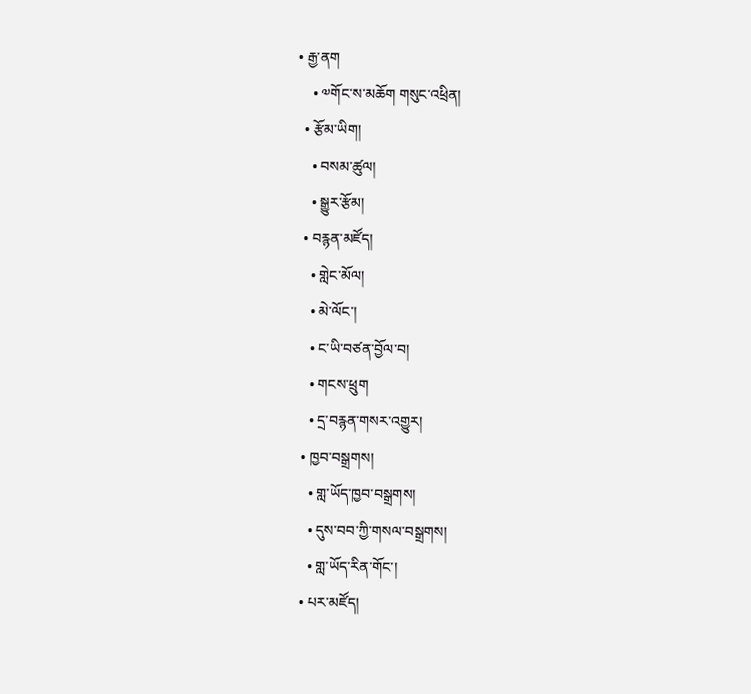• རྒྱ་ནག
    • ༧གོང་ས་མཆོག གསུང་འཕྲིན།
  • རྩོམ་ཡིག།
    • བསམ་ཚུལ།
    • སྒྱུར་རྩོམ།
  • བརྙན་མཛོད།
    • གླེང་མོལ།
    • མེ་ལོང་།
    • ང་ཡི་བཙན་བྱོལ་བ།
    • གངས་ཕྲུག
    • དྲ་བརྙན་གསར་འགྱུར།
  • ཁྱབ་བསྒྲགས།
    • གླ་ཡོད་ཁྱབ་བསྒྲགས།
    • དུས་བབ་ཀྱི་གསལ་བསྒྲགས།
    • གླ་ཡོད་རིན་གོང་།
  • པར་མཛོད།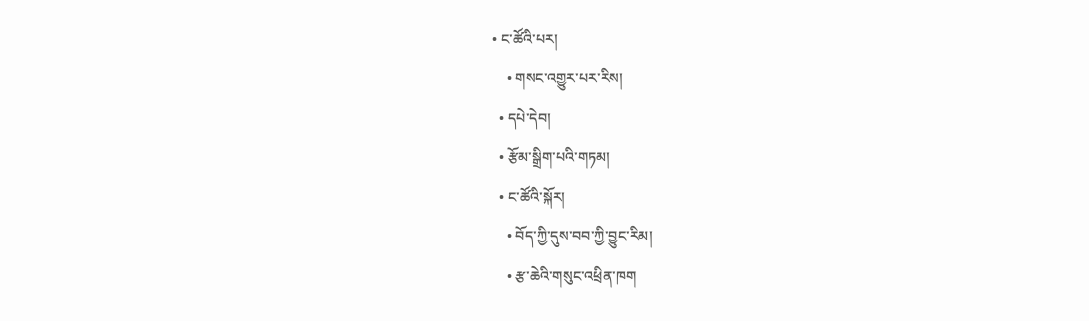• ང་ཚོའི་པར།
    • གསང་འགྱུར་པར་རིས།
  • དཔེ་དེབ།
  • རྩོམ་སྒྲིག་པའི་གཏམ།
  • ང་ཚོའི་སྐོར།
    • བོད་ཀྱི་དུས་བབ་ཀྱི་བྱུང་རིམ།
    • རྩ་ཆེའི་གསུང་འཕྲིན་ཁག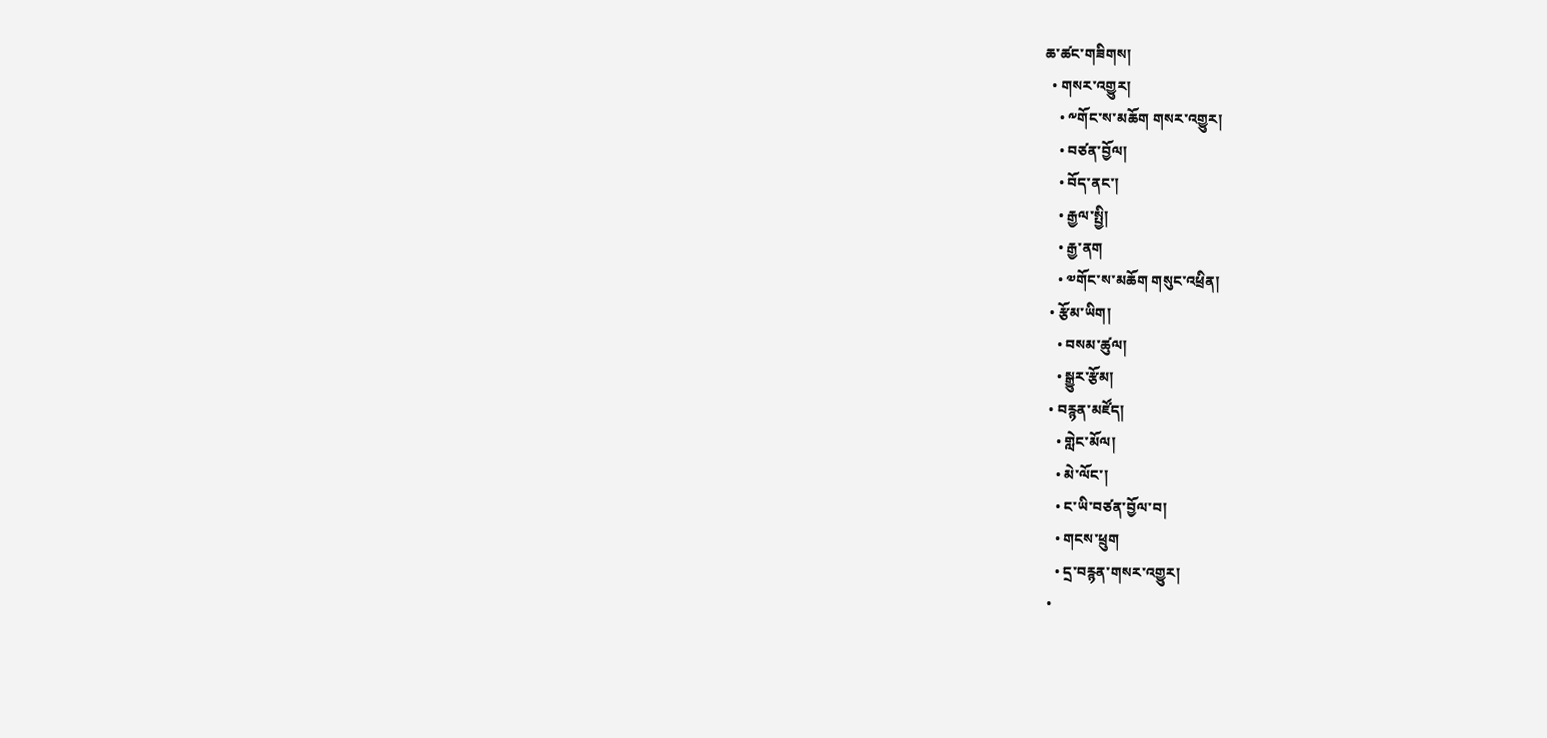ཆ་ཚང་གཟིགས།
  • གསར་འགྱུར།
    • ༸གོང་ས་མཆོག གསར་འགྱུར།
    • བཙན་བྱོལ།
    • བོད་ནང་།
    • རྒྱལ་སྤྱི།
    • རྒྱ་ནག
    • ༧གོང་ས་མཆོག གསུང་འཕྲིན།
  • རྩོམ་ཡིག།
    • བསམ་ཚུལ།
    • སྒྱུར་རྩོམ།
  • བརྙན་མཛོད།
    • གླེང་མོལ།
    • མེ་ལོང་།
    • ང་ཡི་བཙན་བྱོལ་བ།
    • གངས་ཕྲུག
    • དྲ་བརྙན་གསར་འགྱུར།
  •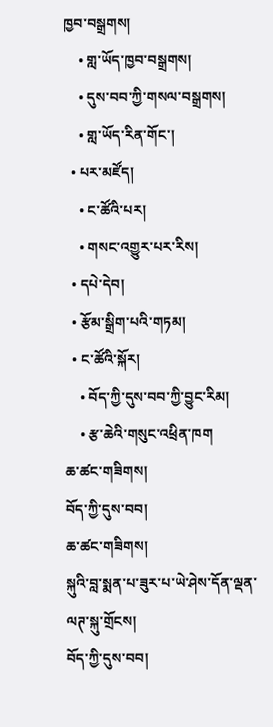ཁྱབ་བསྒྲགས།
    • གླ་ཡོད་ཁྱབ་བསྒྲགས།
    • དུས་བབ་ཀྱི་གསལ་བསྒྲགས།
    • གླ་ཡོད་རིན་གོང་།
  • པར་མཛོད།
    • ང་ཚོའི་པར།
    • གསང་འགྱུར་པར་རིས།
  • དཔེ་དེབ།
  • རྩོམ་སྒྲིག་པའི་གཏམ།
  • ང་ཚོའི་སྐོར།
    • བོད་ཀྱི་དུས་བབ་ཀྱི་བྱུང་རིམ།
    • རྩ་ཆེའི་གསུང་འཕྲིན་ཁག
ཆ་ཚང་གཟིགས།
བོད་ཀྱི་དུས་བབ།
ཆ་ཚང་གཟིགས།
སྐུའི་བླ་སྨན་པ་ཟུར་པ་ཡེ་ཤེས་དོན་ལྡན་ལཊ་སྐུ་གྲོངས།
བོད་ཀྱི་དུས་བབ།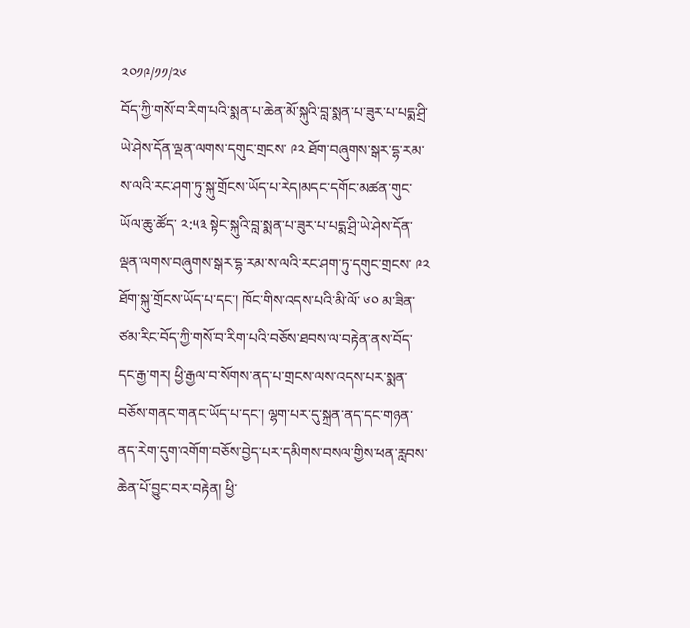༢༠༡༩/༡༡/༢༦
བོད་ཀྱི་གསོ་བ་རིག་པའི་སྨན་པ་ཆེན་མོ་སྐུའི་བླ་སྨན་པ་ཟུར་པ་པདྨ་ཤྲི་ཡེ་ཤེས་དོན་ལྡན་ལགས་དགུང་གྲངས་ ༩༢ ཐོག་བཞུགས་སྒར་དྷ་རམ་ས་ལའི་རང་ཤག་ཏུ་སྐུ་གྲོངས་ཡོད་པ་རེད།མདང་དགོང་མཚན་གུང་ཡོལ་ཆུ་ཚོད་ ༢:༥༣ སྟེང་སྐུའི་བླ་སྨན་པ་ཟུར་པ་པདྨ་ཤྲི་ཡེ་ཤེས་དོན་ལྡན་ལགས་བཞུགས་སྒར་དྷ་རམ་ས་ལའི་རང་ཤག་ཏུ་དགུང་གྲངས་ ༩༢ ཐོག་སྐུ་གྲོངས་ཡོད་པ་དང་། ཁོང་གིས་འདས་པའི་མི་ལོ་ ༦༠ མ་ཟིན་ཙམ་རིང་བོད་ཀྱི་གསོ་བ་རིག་པའི་བཅོས་ཐབས་ལ་བརྟེན་ནས་བོད་དང་རྒྱ་གར། ཕྱི་རྒྱལ་བ་སོགས་ནད་པ་གྲངས་ལས་འདས་པར་སྨན་བཅོས་གནང་གནང་ཡོད་པ་དང་། ལྷག་པར་དུ་སྐྲན་ནད་དང་གཉན་ནད་རེག་དུག་འགོག་བཅོས་བྱེད་པར་དམིགས་བསལ་གྱིས་ཕན་རླབས་ཆེན་པོ་བྱུང་བར་བརྟེན། ཕྱི་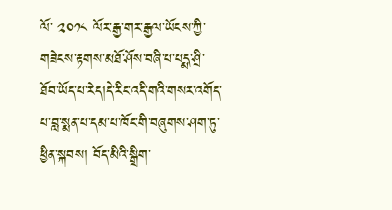ལོ་ ༢༠༡༨ ལོར་རྒྱ་གར་རྒྱལ་ཡོངས་ཀྱི་གཟེངས་རྟགས་མཐོ་ཤོས་བཞི་པ་པདྨ་ཤྲི་ཐོབ་ཡོད་པ་རེད།དེ་རིང་འདི་གའི་གསར་འགོད་པ་བླ་སྨན་པ་དམ་པ་ཁོང་གི་བཞུགས་ཤག་ཏུ་ཕྱིན་སྐབས། བོད་མིའི་སྒྲིག་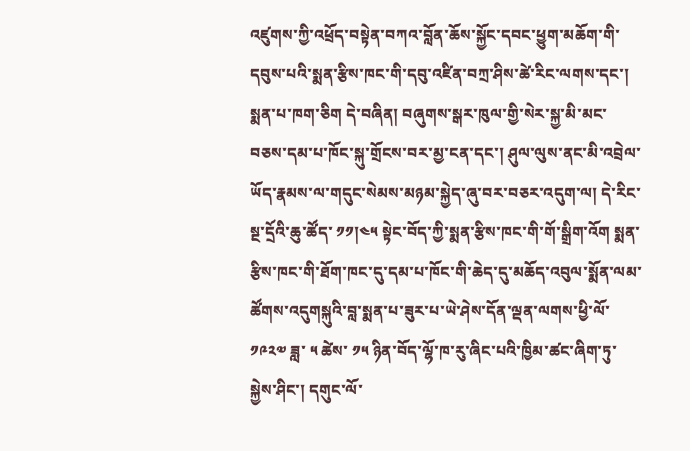འཛུགས་ཀྱི་འཕྲོད་བསྟེན་བཀའ་བློན་ཆོས་སྐྱོང་དབང་ཕྱུག་མཆོག་གི་དབུས་པའི་སྨན་རྩིས་ཁང་གི་དབུ་འཛིན་བཀྲ་ཤིས་ཚེ་རིང་ལགས་དང་། སྨན་པ་ཁག་ཅིག དེ་བཞིན། བཞུགས་སྒར་ཁུལ་གྱི་སེར་སྐྱ་མི་མང་བཅས་དམ་པ་ཁོང་སྐུ་གྲོངས་བར་མྱ་ངན་དང་། ཤུལ་ལུས་ནང་མི་འབྲེལ་ཡོད་རྣམས་ལ་གདུང་སེམས་མཉམ་སྐྱེད་ཞུ་བར་བཅར་འདུག་ལ། དེ་རིང་སྔ་དྲོའི་ཆུ་ཚོད་ ༡༡།༤༥ སྟེང་བོད་ཀྱི་སྨན་རྩིས་ཁང་གི་གོ་སྒྲིག་འོག སྨན་རྩིས་ཁང་གི་ཐོག་ཁང་དུ་དམ་པ་ཁོང་གི་ཆེད་དུ་མཆོད་འབུལ་སྨོན་ལམ་ཚོགས་འདུགསྐུའི་བླ་སྨན་པ་ཟུར་པ་ཡེ་ཤེས་དོན་ལྡན་ལགས་ཕྱི་ལོ་ ༡༩༢༧ ཟླ་ ༥ ཚེས་ ༡༥ ཉིན་བོད་ལྷོ་ཁ་རུ་ཞིང་པའི་ཁྱིམ་ཚང་ཞིག་ཏུ་སྐྱེས་ཤིང་། དགུང་ལོ་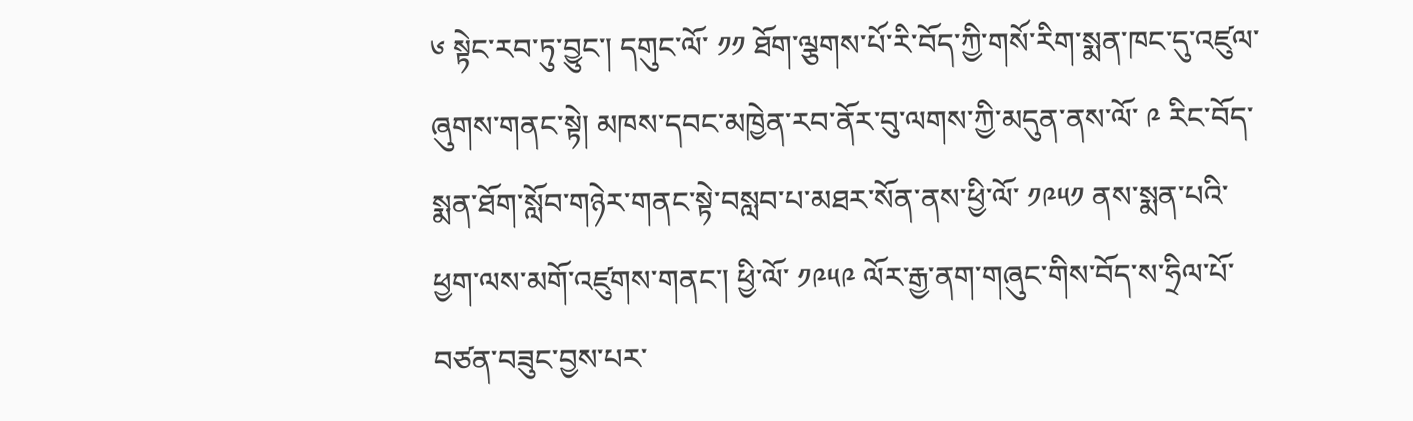༦ སྟེང་རབ་ཏུ་བྱུང་། དགུང་ལོ་ ༡༡ ཐོག་ལྕགས་པོ་རི་བོད་ཀྱི་གསོ་རིག་སྨན་ཁང་དུ་འཛུལ་ཞུགས་གནང་སྟེ། མཁས་དབང་མཁྱེན་རབ་ནོར་བུ་ལགས་ཀྱི་མདུན་ནས་ལོ་ ༩ རིང་བོད་སྨན་ཐོག་སློབ་གཉེར་གནང་སྟེ་བསླབ་པ་མཐར་སོན་ནས་ཕྱི་ལོ་ ༡༩༥༡ ནས་སྨན་པའི་ཕྱག་ལས་མགོ་འཛུགས་གནང་། ཕྱི་ལོ་ ༡༩༥༩ ལོར་རྒྱ་ནག་གཞུང་གིས་བོད་ས་ཧྲིལ་པོ་བཙན་བཟུང་བྱས་པར་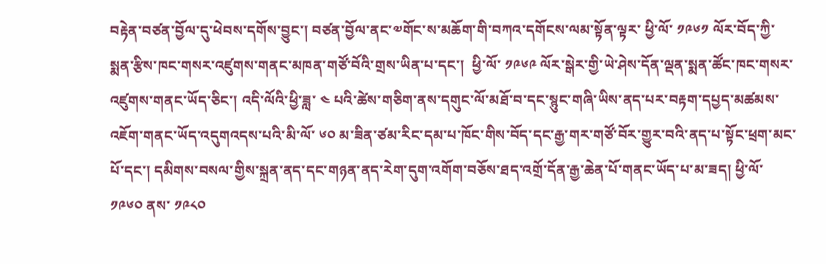བརྟེན་བཙན་བྱོལ་དུ་ཕེབས་དགོས་བྱུང་། བཙན་བྱོལ་ནང་༧གོང་ས་མཆོག་གི་བཀའ་དགོངས་ལམ་སྟོན་ལྟར་ ཕྱི་ལོ་ ༡༩༦༡ ལོར་བོད་ཀྱི་སྨན་རྩིས་ཁང་གསར་འཛུགས་གནང་མཁན་གཙོ་བོའི་གྲས་ཡིན་པ་དང་།  ཕྱི་ལོ་ ༡༩༦༩ ལོར་སྒེར་གྱི་ཡེ་ཤེས་དོན་ལྡན་སྨན་ཚོང་ཁང་གསར་འཛུགས་གནང་ཡོད་ཅིང་། འདི་ལོའི་ཕྱི་ཟླ་ ༤ པའི་ཚེས་གཅིག་ནས་དགུང་ལོ་མཐོ་བ་དང་སྙུང་གཞི་ཡིས་ནད་པར་བརྟག་དཔྱད་མཚམས་འཇོག་གནང་ཡོད་འདུགའདས་པའི་མི་ལོ་ ༦༠ མ་ཟིན་ཙམ་རིང་དམ་པ་ཁོང་གིས་བོད་དང་རྒྱ་གར་གཙོ་བོར་གྱུར་བའི་ནད་པ་སྟོང་ཕྲག་མང་པོ་དང་། དམིགས་བསལ་གྱིས་སྐྲན་ནད་དང་གཉན་ནད་རེག་དུག་འགོག་བཅོས་ཐད་འགྲོ་དོན་རྒྱ་ཆེན་པོ་གནང་ཡོད་པ་མ་ཟད། ཕྱི་ལོ་ ༡༩༦༠ ནས་ ༡༩༨༠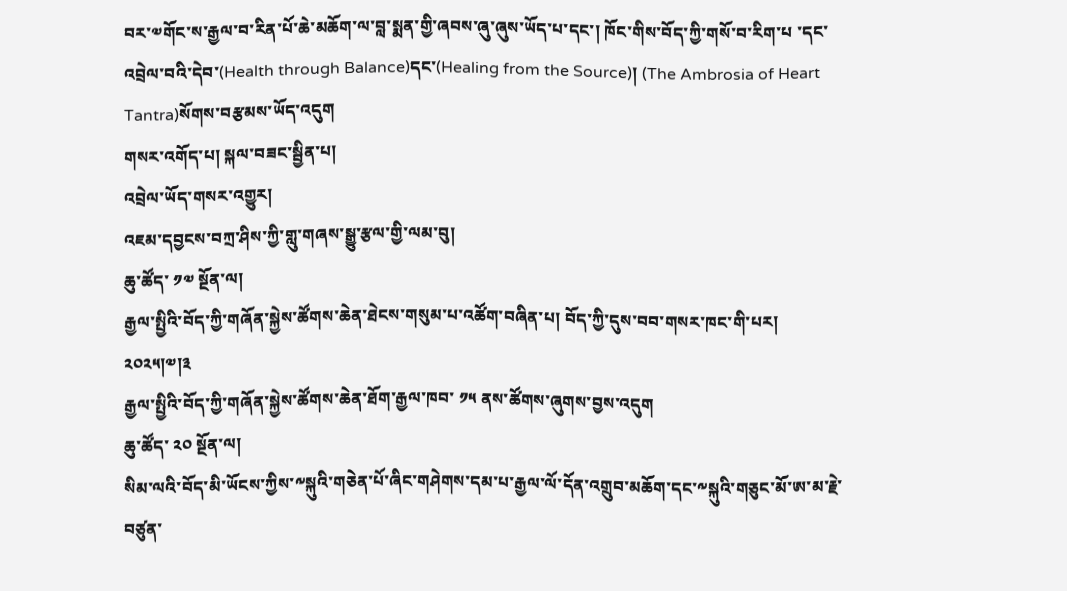བར་༧གོང་ས་རྒྱལ་བ་རིན་པོ་ཆེ་མཆོག་ལ་བླ་སྨན་གྱི་ཞབས་ཞུ་ཞུས་ཡོད་པ་དང་། ཁོང་གིས་བོད་ཀྱི་གསོ་བ་རིག་པ ་དང་འབྲེལ་བའི་དེབ་(Health through Balance)དང་(Healing from the Source)། (The Ambrosia of Heart Tantra)སོགས་བརྩམས་ཡོད་འདུག
གསར་འགོད་པ། སྐལ་བཟང་སྦྱིན་པ།
འབྲེལ་ཡོད་གསར་འགྱུར།
འཇམ་དབྱངས་བཀྲ་ཤིས་ཀྱི་གླུ་གཞས་སྒྱུ་རྩལ་གྱི་ལམ་བུ།
ཆུ་ཚོད་ ༡༧ སྔོན་ལ།
རྒྱལ་སྤྱིའི་བོད་ཀྱི་གཞོན་སྐྱེས་ཚོགས་ཆེན་ཐེངས་གསུམ་པ་འཚོག་བཞིན་པ། བོད་ཀྱི་དུས་བབ་གསར་ཁང་གི་པར། ༢༠༢༥།༧།༣
རྒྱལ་སྤྱིའི་བོད་ཀྱི་གཞོན་སྐྱེས་ཚོགས་ཆེན་ཐོག་རྒྱལ་ཁབ་ ༡༥ ནས་ཚོགས་ཞུགས་བྱས་འདུག
ཆུ་ཚོད་ ༢༠ སྔོན་ལ།
སིམ་ལའི་བོད་མི་ཡོངས་ཀྱིས་༸སྐུའི་གཅེན་པོ་ཞིང་གཤེགས་དམ་པ་རྒྱལ་ལོ་དོན་འགྲུབ་མཆོག་དང་༸སྐུའི་གཅུང་མོ་ཨ་མ་རྗེ་བཙུན་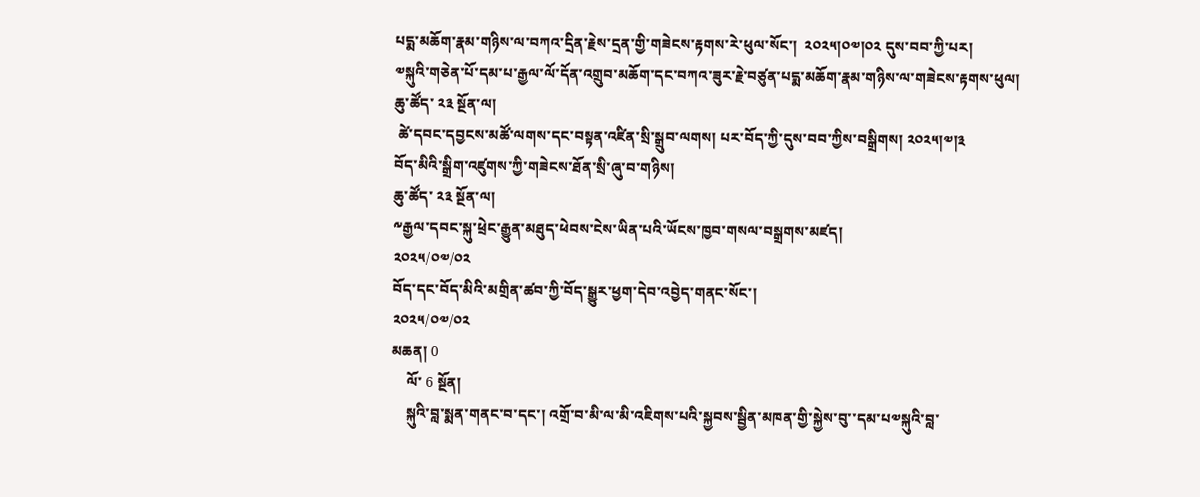པདྨ་མཆོག་རྣམ་གཉིས་ལ་བཀའ་དྲིན་རྗེས་དྲན་གྱི་གཟེངས་རྟགས་རེ་ཕུལ་སོང་།  ༢༠༢༥།༠༧།༠༢ དུས་བབ་ཀྱི་པར།
༧སྐུའི་གཅེན་པོ་དམ་པ་རྒྱལ་ལོ་དོན་འགྲུབ་མཆོག་དང་བཀའ་ཟུར་རྗེ་བཙུན་པདྨ་མཆོག་རྣམ་གཉིས་ལ་གཟེངས་རྟགས་ཕུལ།
ཆུ་ཚོད་ ༢༣ སྔོན་ལ།
 ཚེ་དབང་དབྱངས་མཚོ་ལགས་དང་བསྟན་འཛིན་སྲི་སྒྲུབ་ལགས། པར་བོད་ཀྱི་དུས་བབ་ཀྱིས་བསྒྲིགས། ༢༠༢༥།༧།༣
བོད་མིའི་སྒྲིག་འཛུགས་ཀྱི་གཟེངས་ཐོན་སྲི་ཞུ་བ་གཉིས།
ཆུ་ཚོད་ ༢༣ སྔོན་ལ།
༸རྒྱལ་དབང་སྐུ་ཕྲེང་རྒྱུན་མཐུད་ཕེབས་ངེས་ཡིན་པའི་ཡོངས་ཁྱབ་གསལ་བསྒྲགས་མཛད།
༢༠༢༥/༠༧/༠༢
བོད་དང་བོད་མིའི་མགྲིན་ཚབ་ཀྱི་བོད་སྒྱུར་ཕྱག་དེབ་འབྱེད་གནང་སོང་།
༢༠༢༥/༠༧/༠༢
མཆན། 0
    ལོ་ 6 སྔོན།
    སྐུའི་བླ་སྨན་གནང་བ་དང་། འགྲོ་བ་མི་ལ་མི་འཇིགས་པའི་སྐྱབས་སྦྱིན་མཁན་གྱི་སྐྱེས་བུ་་དམ་པ༧སྐུའི་བླ་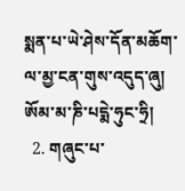སྨན་པ་ཡེ་ཤེས་དོན་མཆོག་ལ་མྱ་ངན་གུས་འདུད་ཞུ། ཨོམ་མ་ཎི་པདྨེ་ཧུང་ཧྲི།
  2. གཞུང་པ་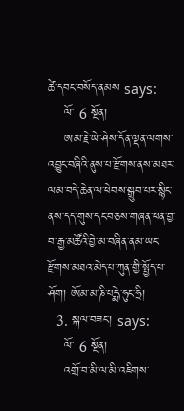ཚེ་དབང་བསོད་ནམས says:
    ལོ་ 6 སྔོན།
    ཨམ་རྗེ་ཡེ་ཤེས་དོན་ལྡན་ལགས་འབྱུང་བཞིའི་ནུས་པ་རྫོགས་ནས་མཐར་ལམ་བདེ་ཆེན་ལ་ཕེབས་སྒྲུབ་པར་སྙིང་ནས་དད་གུས་དང་བཅས་གཞན་ཕན་བྱ་བ་རྒྱ་མཚོའི་བྱེ་མ་བཞིན་ནམ་ཡང་རྫོགས་མཐའ་མེད་པ་ཀུན་གྱི་སྤྱོད་པ་ཤོག། ཨོམ་མ་ཎི་པདྨེ་ཧུང་ཧྲི།
  3. སྐལ་བཟང་། says:
    ལོ་ 6 སྔོན།
    འགྲོ་བ་མི་ལ་མི་འཇིགས་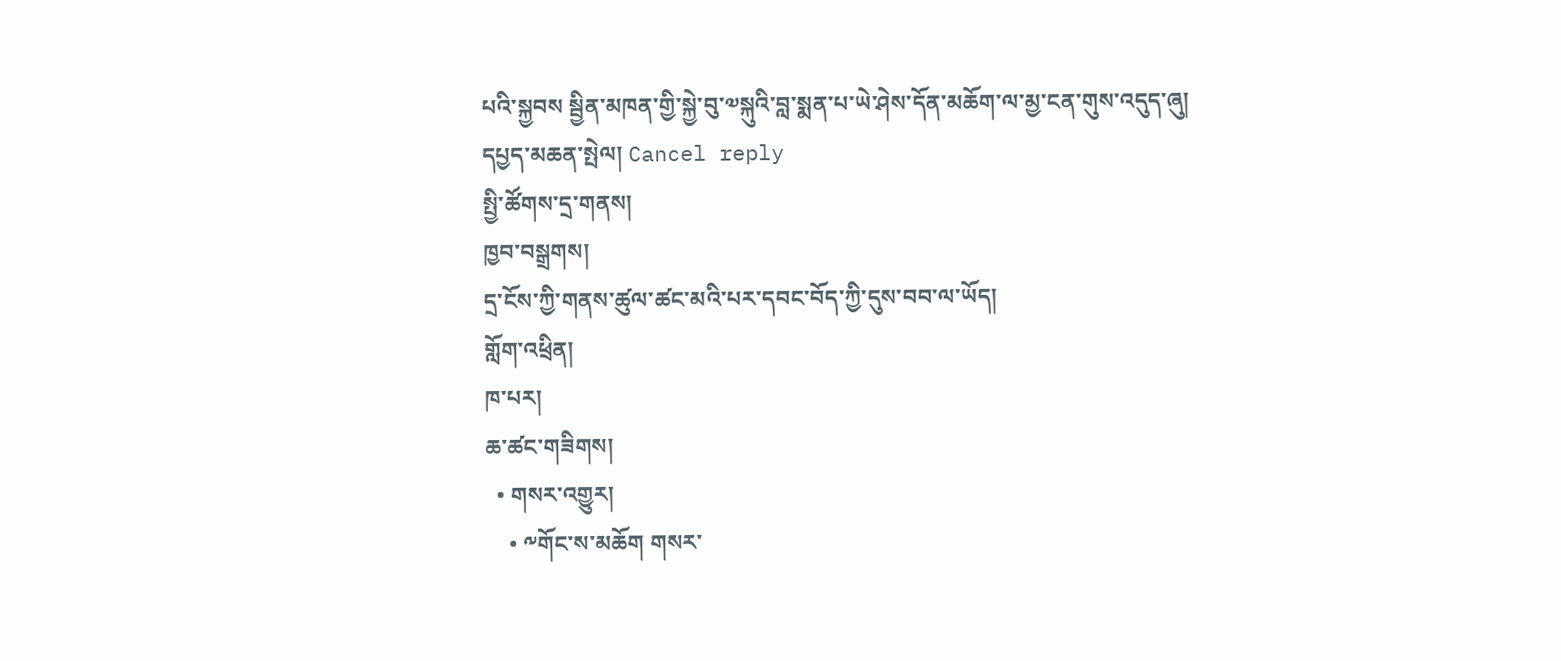པའི་སྐྱབས སྦྱིན་མཁན་གྱི་སྐྱེ་བུ་༧སྐུའི་བླ་སྨན་པ་ཡེ་ཤེས་དོན་མཆོག་ལ་མྱ་ངན་གུས་འདུད་ཞུ།
དཔྱད་མཆན་སྤེལ། Cancel reply
སྤྱི་ཚོགས་དྲ་གནས།
ཁྱབ་བསྒྲགས།
དྲ་ངོས་ཀྱི་གནས་ཚུལ་ཚང་མའི་པར་དབང་བོད་ཀྱི་དུས་བབ་ལ་ཡོད།
གློག་འཕྲིན།
ཁ་པར།
ཆ་ཚང་གཟིགས།
  • གསར་འགྱུར།
    • ༸གོང་ས་མཆོག གསར་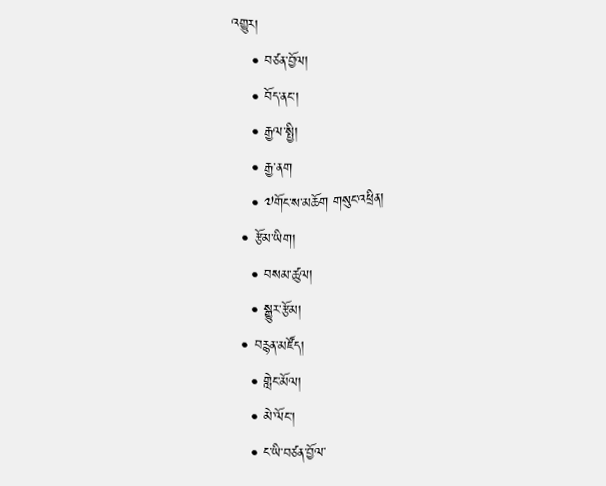འགྱུར།
    • བཙན་བྱོལ།
    • བོད་ནང་།
    • རྒྱལ་སྤྱི།
    • རྒྱ་ནག
    • ༧གོང་ས་མཆོག གསུང་འཕྲིན།
  • རྩོམ་ཡིག།
    • བསམ་ཚུལ།
    • སྒྱུར་རྩོམ།
  • བརྙན་མཛོད།
    • གླེང་མོལ།
    • མེ་ལོང་།
    • ང་ཡི་བཙན་བྱོལ་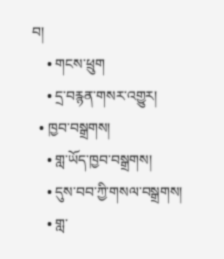བ།
    • གངས་ཕྲུག
    • དྲ་བརྙན་གསར་འགྱུར།
  • ཁྱབ་བསྒྲགས།
    • གླ་ཡོད་ཁྱབ་བསྒྲགས།
    • དུས་བབ་ཀྱི་གསལ་བསྒྲགས།
    • གླ་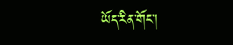ཡོད་རིན་གོང་།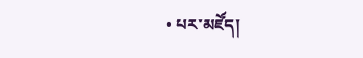• པར་མཛོད།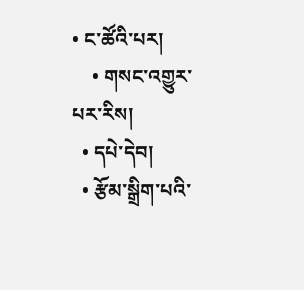• ང་ཚོའི་པར།
    • གསང་འགྱུར་པར་རིས།
  • དཔེ་དེབ།
  • རྩོམ་སྒྲིག་པའི་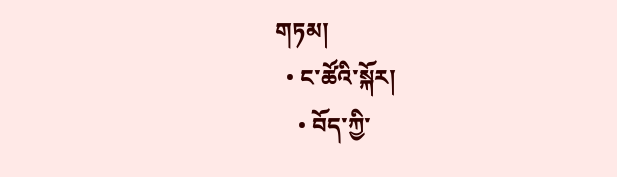གཏམ།
  • ང་ཚོའི་སྐོར།
    • བོད་ཀྱི་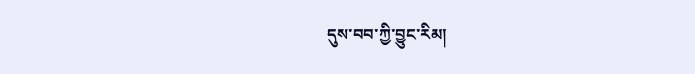དུས་བབ་ཀྱི་བྱུང་རིམ།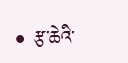• རྩ་ཆེའི་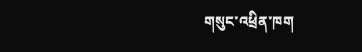གསུང་འཕྲིན་ཁག